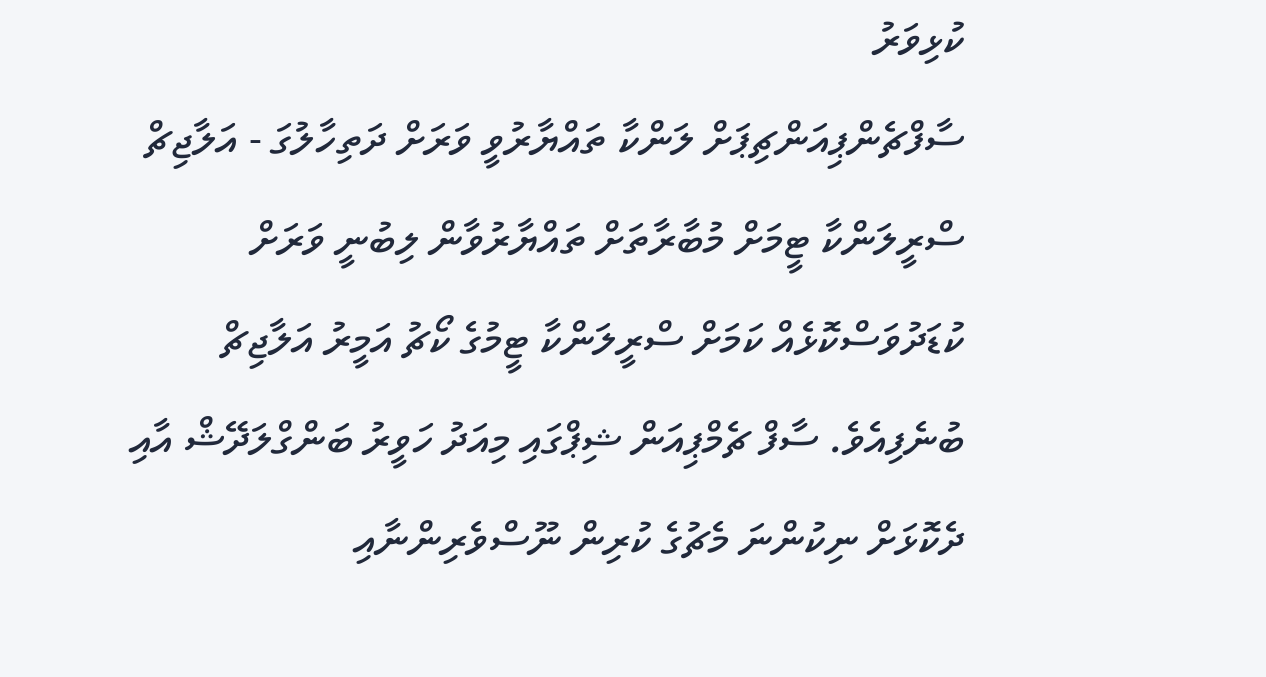ކުޅިވަރު
ސާފްޗެންޕިއަންޗިޕަށް ލަންކާ ތައްޔާރުވީ ވަރަށް ދަތިހާލުގަ - އަލާޖިޗް
ސްރީލަންކާ ޓީމަށް މުބާރާތަށް ތައްޔާރުވާން ލިބުނީ ވަރަށް ކުޑަދުވަސްކޮޅެއް ކަމަށް ސްރީލަންކާ ޓީމުގެ ކޯޗު އަމީރު އަލާޖިޗް ބުނެފިއެވެ. ސާފް ޗެމްޕިއަން ޝިޕްގައި މިއަދު ހަވީރު ބަންގްލަދޭޝް އާއި ދެކޮޅަށް ނިކުންނަ މެޗުގެ ކުރިން ނޫސްވެރިންނާއި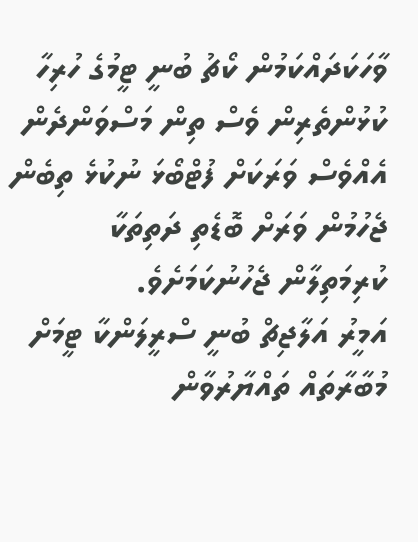ވާހަކަދައްކަމުން ކޯޗު ބުނީ ޓީމުގެ ހުރިހާ ކުޅުންތެރިން ވެސް ތިން މަސްވަންދެން އެއްވެސް ވަރަކަށް ފުޓްބޯޅަ ނުކުޅެ ތިބެން ޖެހުމުން ވަރަށް ބޮޑެތި ދަތިތަކާ ކުރިމަތިލާން ޖެހުނުކަމަށެވެ.
އަމީރު އަލާޖިޗް ބުނީ ސްރީލަންކާ ޓީމަށް މުބާރާތައް ތައްޔާރުވާން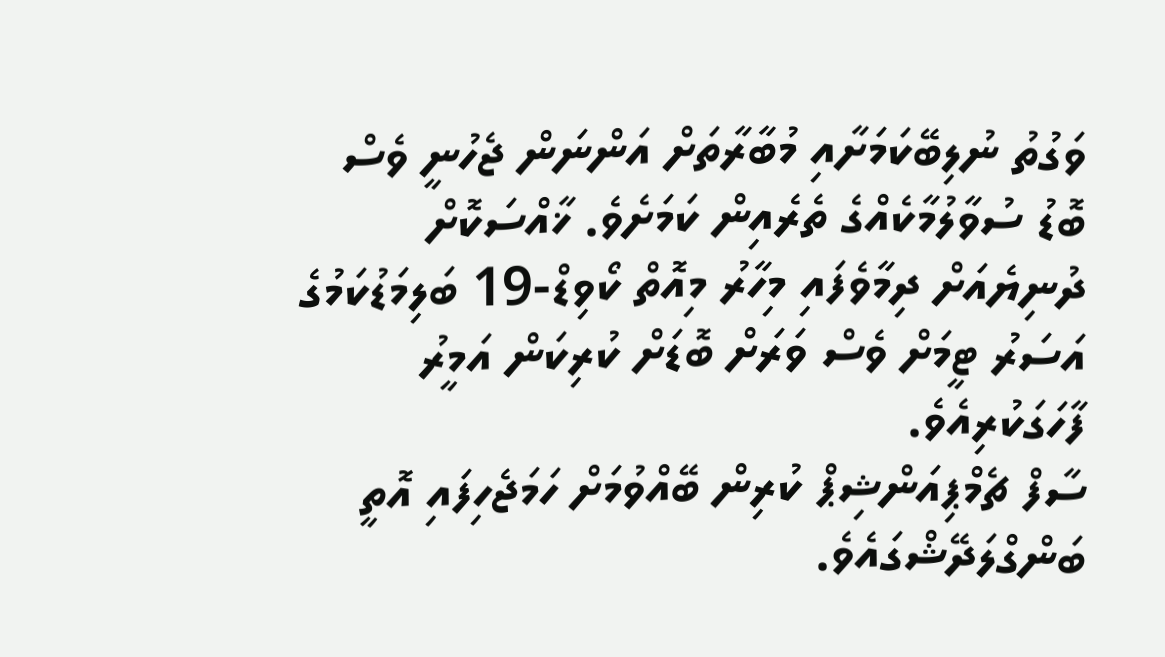ވަގުތު ނުލިބޭކަމަށާއި މުބާރާތަށް އަންނަން ޖެހުނީ ވެސް ބޮޑު ސުވާލުމާކެއްގެ ތެރެއިން ކަމަށެވެ. ޚާއްސަކޮށް ދުނިޔެއަށް ދިމާވެފައި މިހާރު މިއޮތް ކޯވިޑް-19 ބަލިމަޑުކަމުގެ އަސަރު ޓީމަށް ވެސް ވަރަށް ބޮޑަށް ކުރިކަން އަމީރު ފާހަގަކުރިއެވެ.
ސާފް ޗެމްޕިއަންޝިޕް ކުރިން ބޭއްވުމަށް ހަމަޖެހިފައި އޮތީ ބަންގްލަދޭޝްގައެވެ.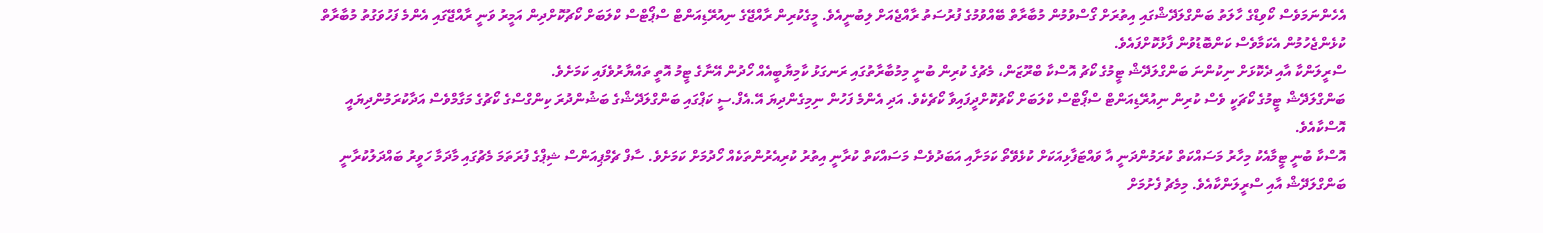އެހެންނަމަވެސް ކޯވިޑްގެ ހާލަތު ބަންގްލަދޭޝްގައި އިތުރަށް ގޯސްވުމުން މުބާރާތް ބޭއްވުމުގެ ފުރުސަތު ރާއްޖެއަށް ލިބުނީއެވެ. މީގެކުރިން ރާއްޖޭގެ ނިއުރޭޑިއަންޓް ސްޕޯޓްސް ކްލަބަށް ކޯޗުކޮށްދިން އަމީރު ވަނީ ރާއްޖޭގައި އެންމެ ފަހުވަގުތު މުބާރާތް ކުޅެންޖެހުމުން އެކަމާވެސް ކަންބޮޑުވުން ފާޅުކޮށްފައެވެ.
ސްރީލަންކާ އާއި ދެކޮޅަށް ނިކުންނަ ބަންގްލަދޭޝް ޓީމުގެ ކޯޗު އޮސްކާ ބްރޫޒަން، މެޗުގެ ކުރިން ބުނީ މިމުބާރާތުގައި ރަނގަޅު ކާމިޔާބީއެއް ހޯދުން އޭނާގެ ޓީމު އޮތީ ތައްޔާރުވެފައި ކަމަށެވެ.
ބަންގްލަދޭޝް ޓީމުގެ ކޯޗަކީ ވެސް ކުރިން ނިއުރޭޑިއަންޓް ސްޕޯޓްސް ކްލަބަށް ކޯޗުކޮށްދީފައިވާ ކޯޗެކެވެ. އަދި އެންމެ ފަހުން ނިމިގެންދިޔަ އޭ.އެފް.ސީ ކަޕްގައި ބަންގްލަދޭޝްގެ ބަޝުންދުރަ ކިންގްސްގެ ކޯޗުގެ މަގާމްވެސް އަދާކުރަމުންދިޔައީ އޮސްކާއެވެ.
އޮސްކާ ބުނީ ޓީމާއެކު މިހާރު މަސައްކަތް ކުރަމުންދަނީ އާ ވައްޓަފާޅިއަކަށް ކުޅެވޭތޯ ކަމަށާއި އަބަދުވެސް މަސައްކަތް ކުރާނީ އިތުރު ކުރިއެރުންތަކެއް ހޯދުމަށް ކަމަށެވެ. ސާފް ޗެމްޕިއަންސް ޝިޕްގެ ފުރަތަމަ މެޗުގައި މާދަމާ ހަވީރު ބައްދަލުކުރާނީ ބަންގްލަދޭޝް އާއި ސްރީލަންކާއެވެ. މިމެޗު ފެށުމަށް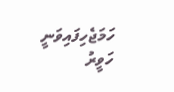ހަމަޖެހިފައިވަނީ ހަވީރު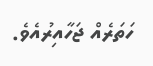ހަތަރެއް ޖަހާއިރުއެވެ.